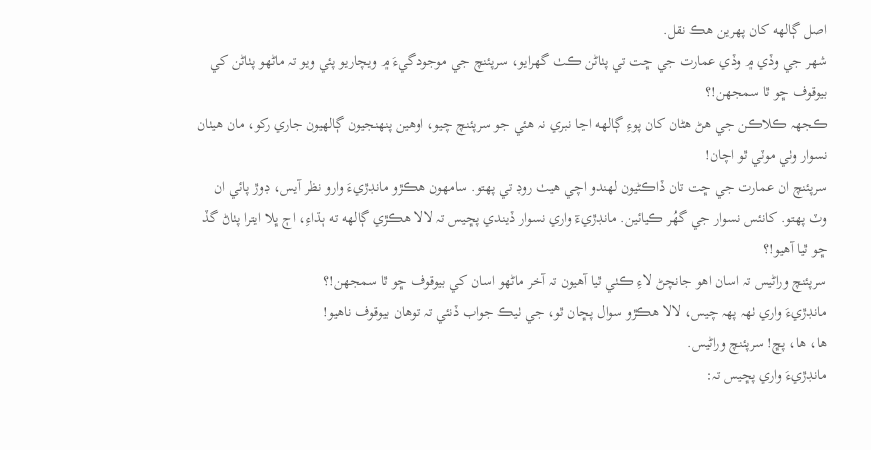اصل ڳالهه کان پھرين هڪ نقل.
شھر جي وڏي ۾ وڏي عمارت جي ڇت تي پٺاڻن ڪٺ گهرايو، سرپئنچ جي موجودگيءَ ۾ ويچاريو پئي ويو تہ ماڻهو پٺاڻن کي بيوقوف ڇو ٿا سمجهن!؟
ڪجهہ ڪلاڪن جي هڻ هڻان کان پوءِ ڳالهه اڃا نبري نہ هئي جو سرپئنچ چيو، اوهين پنهنجيون ڳالهيون جاري رکو، مان هيٺان نسوار وٺي موٽي ٿو اچان!
سرپئنچ ان عمارت جي ڇت تان ڏاڪڻيون لھندو اچي هيٺ روڊ تي پھتو. سامهون هڪڙو مانڊڙيءَ وارو نظر آيس، ڊوڙ پائي ان وٽ پھتو. کانئس نسوار جي گهُر ڪيائين. مانڊڙيءٓ واري نسوار ڏيندي پڇيس تہ لالا هڪڙي ڳالهه ته ٻڌاءِ، اڄ ڀلا ايترا پٺاڻ گڏ ڇو ٿيا آهيو!؟
سرپئنچ وراڻيس تہ اسان اهو جانچڻ لاءِ ڪٺي ٿيا آهيون تہ آخر ماڻهو اسان کي بيوقوف ڇو ٿا سمجهن!؟
مانڊڙيءَ واري ٺھہ پھہ چيس، لالا هڪڙو سوال پڇان ٿو، جي ٺيڪ جواب ڏنئي تہ توهان بيوقوف ناهيو!
ها، ها، پڇ! سرپئنچ وراڻيس.
مانڊڙيءَ واري پڇيس تہ: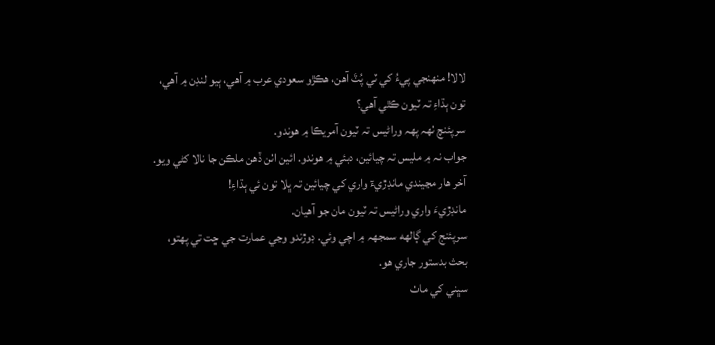لالا! منھنجي پيءُ کي ٽي پُٽَ آهن، هڪڙو سعودي عرب ۾ آهي، ٻيو لنڊن ۾ آهي، تون ٻڌاءِ تہ ٽيون ڪٿي آهي؟
سرپئنچ ٺھہ پھہ وراڻيس تہ ٽيون آمريڪا ۾ هوندو.
جواب نہ ۾ مليس تہ چيائين، دبئي ۾ هوندو. ائين اٺن ڏهن ملڪن جا نالا کڻي ويو. آخر هار مڃيندي مانڊڙيءٓ واري کي چيائين تہ ڀلا تون ئي ٻڌاءِ!
مانڊڙيءَ واري وراڻيس تہ ٽيون مان جو آهيان.
سرپئنج کي ڳالهه سمجهہ ۾ اچي وئي. ڊوڙندو وڃي عمارت جي ڇت تي پھتو، بحث بدستور جاري هو.
سڀني کي ماٺ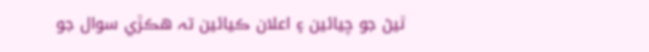ٿيڻ جو چيائين ۽ اعلان ڪيائين تہ هڪڙي سوال جو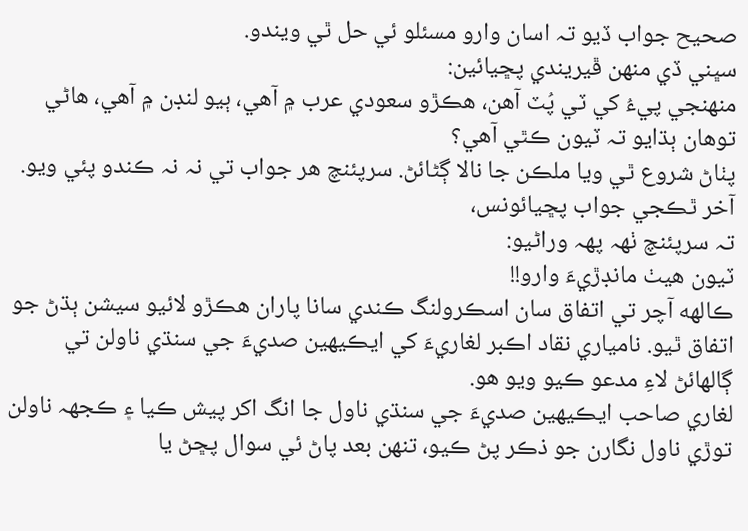صحيح جواب ڏيو تہ اسان وارو مسئلو ئي حل ٿي ويندو.
سڀني ڏي منھن ڦيريندي پڇيائين:
منھنجي پيءُ کي ٽي پُٽ آهن، هڪڙو سعودي عرب ۾ آهي، ٻيو لنڊن ۾ آهي، هاڻي توهان ٻڌايو تہ ٽيون ڪٿي آهي؟
پٺاڻ شروع ٿي ويا ملڪن جا نالا ڳڻائڻ. سرپئنچ هر جواب تي نہ نہ ڪندو پئي ويو. آخر ٿڪجي جواب پڇيائونس،
تہ سرپئنچ ٺھہ پھہ وراڻيو:
ٽيون هيٺ مانڊڙيءَ وارو!!
ڪالهه آچر تي اتفاق سان اسڪرولنگ ڪندي سانا پاران هڪڙو لائيو سيشن ٻڌڻ جو اتفاق ٿيو. نامياري نقاد اڪبر لغاريءَ کي ايڪيھين صديءَ جي سنڌي ناولن تي ڳالهائڻ لاءِ مدعو ڪيو ويو هو.
لغاري صاحب ايڪيھين صديءَ جي سنڌي ناول جا انگ اکر پيش ڪيا ۽ ڪجهہ ناولن توڙي ناول نگارن جو ذڪر پڻ ڪيو، تنھن بعد پاڻ ئي سوال پڇڻ يا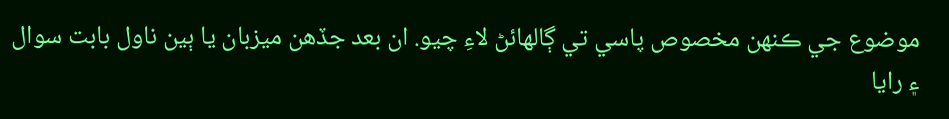موضوع جي ڪنھن مخصوص پاسي تي ڳالهائڻ لاءِ چيو. ان بعد جڏهن ميزبان يا ٻين ناول بابت سوال ۽ رايا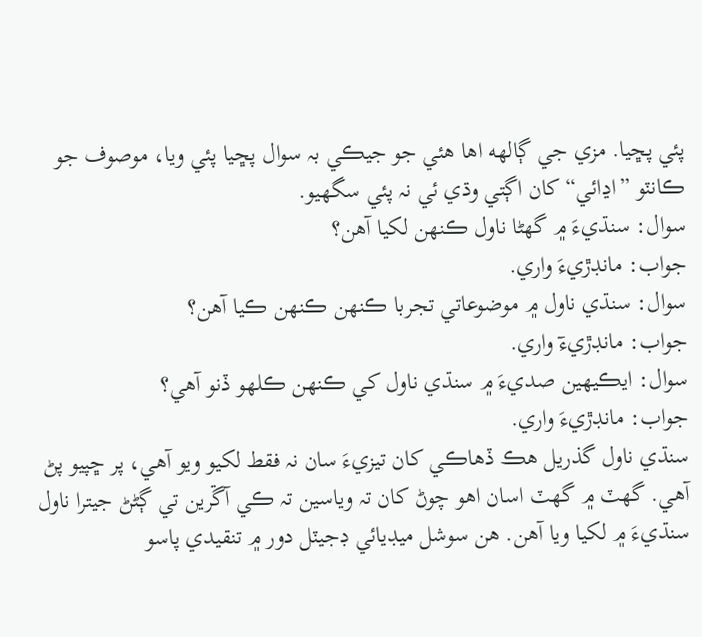پئي پڇيا. مزي جي ڳالهه اھا ھئي جو جيڪي بہ سوال پڇيا پئي ويا، موصوف جو ڪانٽو ”اڍائي“ کان اڳتي وڌي ئي نہ پئي سگهيو.
سوال: سنڌيءَ ۾ گهڻا ناول ڪنھن لکيا آهن؟
جواب: مانڊڙيءَ واري.
سوال: سنڌي ناول ۾ موضوعاتي تجربا ڪنھن ڪنھن ڪيا آهن؟
جواب: مانڊڙيءٓ واري.
سوال: ايڪيھين صديءَ ۾ سنڌي ناول کي ڪنھن ڪلهو ڏنو آهي؟
جواب: مانڊڙيءَ واري.
سنڌي ناول گذريل ھڪ ڏھاڪي کان تيزيءَ سان نہ فقط لکيو ويو آھي، پر ڇپيو پڻ آھي. گهٽ ۾ گهٽ اسان اھو چوڻ کان تہ وياسين تہ ڪي آڱرين تي ڳڻڻ جيترا ناول سنڌيءَ ۾ لکيا ويا آھن. ھن سوشل ميڊيائي ڊجيٽل دور ۾ تنقيدي پاسو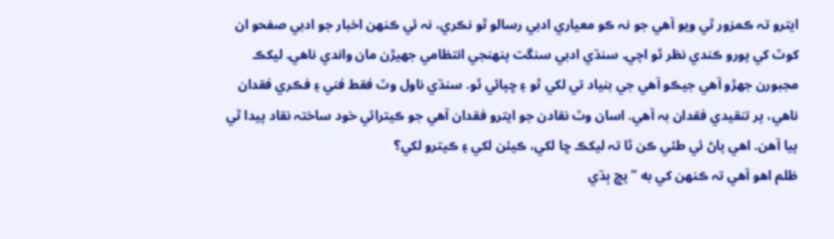ايترو تہ ڪمزور ٿي ويو آھي جو نہ ڪو معياري ادبي رسالو ٿو نڪري، نہ ئي ڪنھن اخبار جو ادبي صفحو ان کوٽ کي پورو ڪندي نظر ٿو اچي. سنڌي ادبي سنگت پنھنجي انتظامي جهيڙن مان واندي ناھي. ليکڪ مجبورن جھڙو آھي جيڪو آھي جي بنياد تي لکي ٿو ۽ ڇپائي ٿو. سنڌي ناول وٽ فقط فني ۽ فڪري فقدان ناهي، پر تنقيدي فقدان بہ آهي. اسان وٽ نقادن جو ايترو فقدان آهي جو ڪيترائي خود ساختہ نقاد پيدا ٿي پيا آهن. اھي پاڻ ئي طئي ڪن ٿا تہ ليکڪ ڇا لکي، ڪيئن لکي ۽ ڪيترو لکي؟
ظلم اهو آهي تہ ڪنھن کي به ”پڇ ٻڌي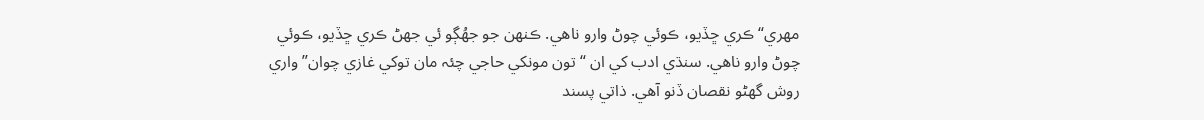مھري“ ڪري ڇڏيو، ڪوئي چوڻ وارو ناهي. ڪنهن جو جهُڳو ئي جهڻ ڪري ڇڏيو، ڪوئي چوڻ وارو ناهي. سنڌي ادب کي ان “تون مونکي حاجي چئہ مان توکي غازي چوان” واري روش گهڻو نقصان ڏنو آهي. ذاتي پسند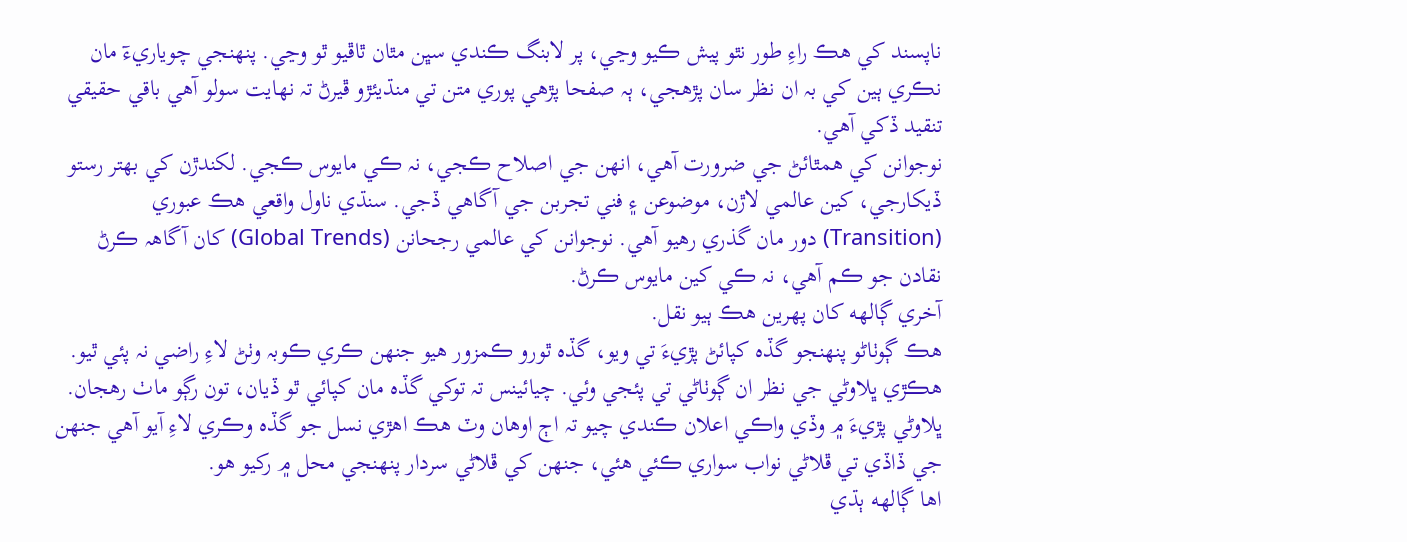ناپسند کي هڪ راءِ طور نٿو پيش ڪيو وڃي، پر لابنگ ڪندي سڀن مٿان ٿاڦيو ٿو وڃي. پنھنجي چوياريءٓ مان نڪري ٻين کي بہ ان نظر سان پڙھجي، ٻہ صفحا پڙهي پوري متن تي منڌيئڙو ڦيرڻ تہ نھايت سولو آهي باقي حقيقي تنقيد ڏکي آهي.
نوجوانن کي همٿائڻ جي ضرورت آهي، انهن جي اصلاح ڪجي، نہ ڪي مايوس ڪجي. لکندڙن کي بھتر رستو ڏيکارجي، کين عالمي لاڙن، موضوعن ۽ فني تجربن جي آگاهي ڏجي. سنڌي ناول واقعي هڪ عبوري (Transition) دور مان گذري رهيو آهي. نوجوانن کي عالمي رجحانن (Global Trends) کان آگاھہ ڪرڻ نقادن جو ڪم آهي، نہ ڪي کين مايوس ڪرڻ.
آخري ڳالهه کان پھرين هڪ ٻيو نقل.
هڪ ڳوٺاڻو پنھنجو گڏه کپائڻ پڙيءَ تي ويو، گڏه ٿورو ڪمزور هيو جنھن ڪري ڪوبہ وٺڻ لاءِ راضي نہ پئي ٿيو. هڪڙي ڀلاوڻي جي نظر ان ڳوٺاڻي تي پئجي وئي. چيائينس تہ توکي گڏه مان کپائي ٿو ڏيان، تون رڳو ماٺ رهجان.
ڀلاوڻي پڙيءَ ۾ وڏي واڪي اعلان ڪندي چيو تہ اڄ اوهان وٽ هڪ اهڙي نسل جو گڏه وڪري لاءِ آيو آهي جنھن جي ڏاڏي تي ڦلاڻي نواب سواري ڪئي هئي، جنھن کي ڦلاڻي سردار پنھنجي محل ۾ رکيو هو.
اها ڳالهه ٻڌي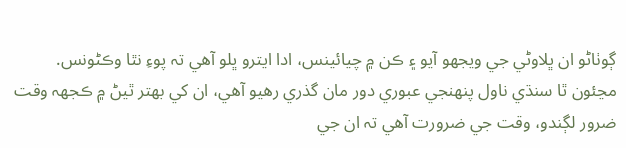ڳوٺاڻو ان ڀلاوڻي جي ويجهو آيو ۽ ڪن ۾ چيائينس، ادا ايترو ڀلو آهي تہ پوءِ نٿا وڪڻونس.
مڃئون ٿا سنڌي ناول پنھنجي عبوري دور مان گذري رهيو آهي، ان کي بھتر ٿيڻ ۾ ڪجهہ وقت ضرور لڳندو، وقت جي ضرورت آھي تہ ان جي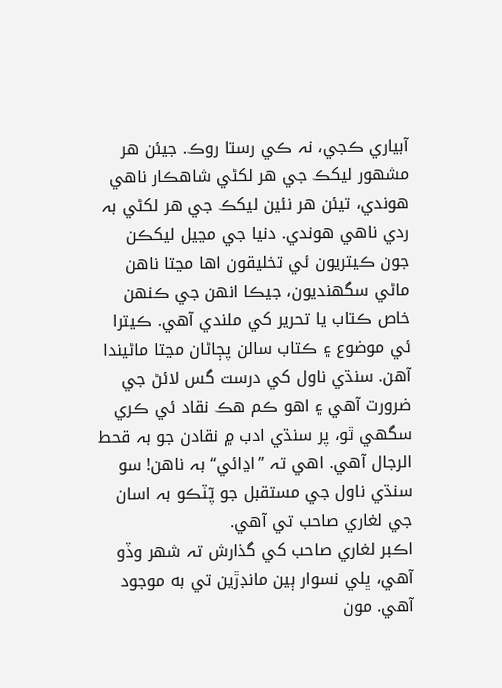آبياري ڪجي، نہ ڪي رستا روڪ. جيئن ھر مشھور ليکڪ جي ھر لکڻي شاھڪار ناھي ھوندي، تيئن ھر نئين ليکڪ جي ھر لکڻي بہ ردي ناھي ھوندي. دنيا جي مڃيل ليکڪن جون ڪيتريون ئي تخليقون اها مڃتا ناهن ماڻي سگهنديون، جيڪا انهن جي ڪنھن خاص ڪتاب يا تحرير کي ملندي آهي. ڪيترا ئي موضوع ۽ ڪتاب سالن پڄاڻان مڃتا ماڻيندا آهن. سنڌي ناول کي درست گس لائڻ جي ضرورت آھي ۽ اھو ڪم ھڪ نقاد ئي ڪري سگهي ٿو، پر سنڌي ادب ۾ نقادن جو بہ قحط الرجال آھي. اھي تہ ”اڍائي“ بہ ناھن! سو سنڌي ناول جي مستقبل جو پٓٽڪو بہ اسان جي لغاري صاحب تي آھي.
اڪبر لغاري صاحب کي گذارش تہ شھر وڏو آهي، ڀلي نسوار ٻين مانڊڙين تي به موجود آهي. مون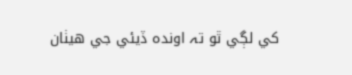کي لڳي ٿو تہ اونده ڏيئي جي هيٺان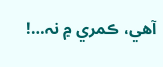آهي، ڪمري ۾ نہ…!